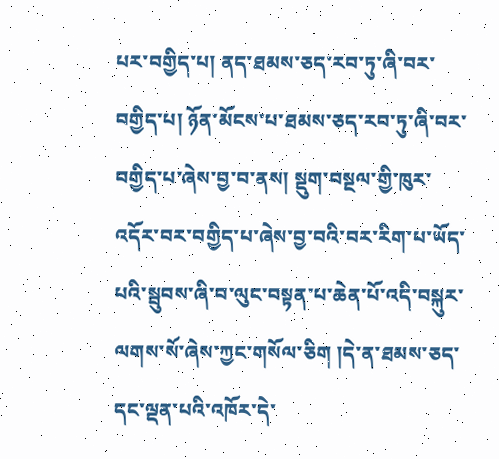པར་བགྱིད་པ། ནད་ཐམས་ཅད་རབ་ཏུ་ཞི་བར་བགྱིད་པ། ཉོན་མོངས་པ་ཐམས་ཅད་རབ་ཏུ་ཞི་བར་བགྱིད་པ་ཞེས་བྱ་བ་ནས། སྡུག་བསྔལ་གྱི་ཁུར་འདོར་བར་བགྱིད་པ་ཞེས་བྱ་བའི་བར་རིག་པ་ཡོད་པའི་སྦུབས་ཞི་བ་ལུང་བསྟན་པ་ཆེན་པོ་འདི་བསྐུར་ལགས་སོ་ཞེས་ཀྱང་གསོལ་ཅིག །དེ་ན་ཐམས་ཅད་དང་ལྡན་པའི་འཁོར་དེ་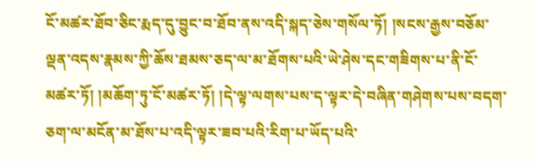ངོ་མཚར་ཐོབ་ཅིང་རྨད་དུ་བྱུང་བ་ཐོབ་ནས་འདི་སྐད་ཅེས་གསོལ་ཏོ། །སངས་རྒྱས་བཅོམ་ལྡན་འདས་རྣམས་ཀྱི་ཆོས་ཐམས་ཅད་ལ་མ་ཐོགས་པའི་ཡེ་ཤེས་དང་གཟིགས་པ་ནི་ངོ་མཚར་ཏོ། །མཆོག་ཏུ་ངོ་མཚར་ཏོ། །དེ་ལྟ་ལགས་པས་ད་ལྟར་དེ་བཞིན་གཤེགས་པས་བདག་ཅག་ལ་མངོན་མ་ཐོས་པ་འདི་ལྟར་ཟབ་པའི་རིག་པ་ཡོད་པའི་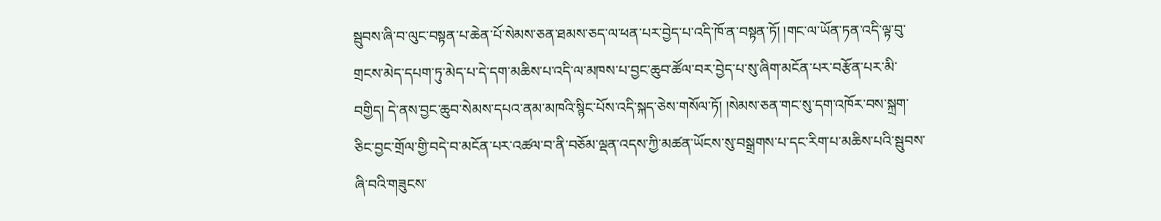སྦུབས་ཞི་བ་ལུང་བསྟན་པ་ཆེན་པོ་སེམས་ཅན་ཐམས་ཅད་ལ་ཕན་པར་བྱེད་པ་འདི་ཁོ་ན་བསྟན་ཏོ། །གང་ལ་ཡོན་ཏན་འདི་ལྟ་བུ་གྲངས་མེད་དཔག་ཏུ་མེད་པ་དེ་དག་མཆིས་པ་འདི་ལ་མཁས་པ་བྱང་ཆུབ་ཚོལ་བར་བྱེད་པ་སུ་ཞིག་མངོན་པར་བརྩོན་པར་མི་བགྱིད། དེ་ནས་བྱང་ཆུབ་སེམས་དཔའ་ནམ་མཁའི་སྙིང་པོས་འདི་སྐད་ཅེས་གསོལ་ཏོ། །སེམས་ཅན་གང་སུ་དག་འཁོར་བས་སྐྲག་ཅིང་བྱང་གྲོལ་གྱི་བདེ་བ་མངོན་པར་འཚལ་བ་ནི་བཅོམ་ལྡན་འདས་ཀྱི་མཚན་ཡོངས་སུ་བསྒྲགས་པ་དང་རིག་པ་མཆིས་པའི་སྦུབས་ཞི་བའི་གཟུངས་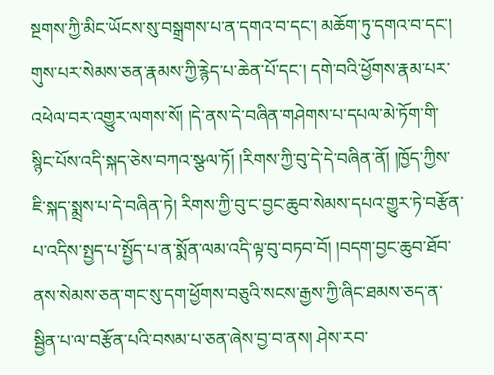སྔགས་ཀྱི་མིང་ཡོངས་སུ་བསྒྲགས་པ་ན་དགའ་བ་དང་། མཆོག་ཏུ་དགའ་བ་དང་། གུས་པར་སེམས་ཅན་རྣམས་ཀྱི་རྙེད་པ་ཆེན་པོ་དང་། དགེ་བའི་ཕྱོགས་རྣམ་པར་འཕེལ་བར་འགྱུར་ལགས་སོ། །དེ་ནས་དེ་བཞིན་གཤེགས་པ་དཔལ་མེ་ཏོག་གི་སྙིང་པོས་འདི་སྐད་ཅེས་བཀའ་སྩལ་ཏོ། །རིགས་ཀྱི་བུ་དེ་དེ་བཞིན་ནོ། །ཁྱོད་ཀྱིས་ཇི་སྐད་སྨྲས་པ་དེ་བཞིན་ཏེ། རིགས་ཀྱི་བུ་ང་བྱང་ཆུབ་སེམས་དཔའ་གྱུར་ཏེ་བརྩོན་པ་འདིས་སྤྱད་པ་སྤྱོད་པ་ན་སྨོན་ལམ་འདི་ལྟ་བུ་བཏབ་བོ། །བདག་བྱང་ཆུབ་ཐོབ་ནས་སེམས་ཅན་གང་སུ་དག་ཕྱོགས་བཅུའི་སངས་རྒྱས་ཀྱི་ཞིང་ཐམས་ཅད་ན་སྦྱིན་པ་ལ་བརྩོན་པའི་བསམ་པ་ཅན་ཞེས་བྱ་བ་ནས། ཤེས་རབ་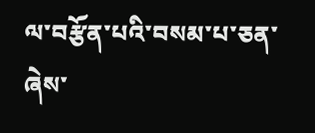ལ་བརྩོན་པའི་བསམ་པ་ཅན་ཞེས་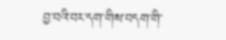བྱ་བའི་བར་དག་གིས་བདག་གི་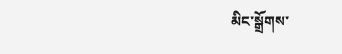མིང་སྒྲོགས་